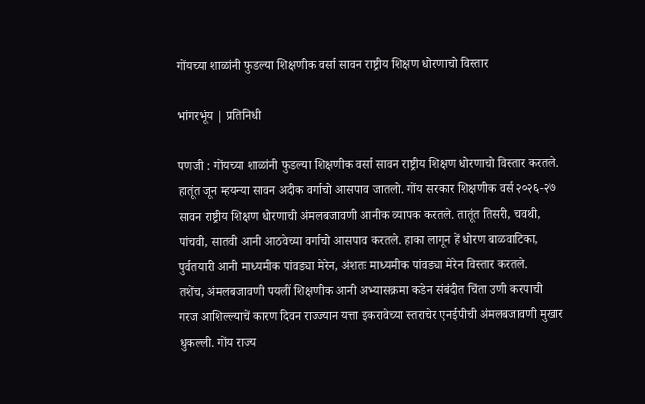गोंयच्या शाळांनी फुडल्या शिक्षणीक वर्सा सावन राष्ट्रीय शिक्षण धोरणाचो विस्तार

भांगरभूंय | प्रतिनिधी

पणजी : गोंयच्या शाळांनी फुडल्या शिक्षणीक वर्सा सावन राष्ट्रीय शिक्षण धोरणाचो विस्तार करतले. हातूंत जून म्हयन्या सावन अदीक वर्गाचो आसपाव जातलो. गोंय सरकार शिक्षणीक वर्स २०२६-२७ सावन राष्ट्रीय शिक्षण धोरणाची अंमलबजावणी आनीक व्यापक करतले. तातूंत तिसरी, चवथी, पांचवी, सातवी आनी आठवेच्या वर्गाचो आसपाव करतले. हाका लागून हें धोरण बाळवाटिका, पुर्वतयारी आनी माध्यमीक पांवड्या मेरेन, अंशतः माध्यमीक पांवड्या मेरेन विस्तार करतले.
तशेंच, अंमलबजावणी पयलीं शिक्षणीक आनी अभ्यासक्रमा कडेन संबंदीत चिंता उणी करपाची गरज आशिल्ल्याचें कारण दिवन राज्ज्यान यत्ता इकरावेच्या स्तराचेर एनईपीची अंमलबजावणी मुखार धुकल्ली. गोंय राज्य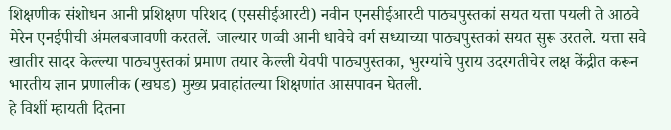शिक्षणीक संशोधन आनी प्रशिक्षण परिशद (एससीईआरटी) नवीन एनसीईआरटी पाठ्यपुस्तकां सयत यत्ता पयली ते आठवे मेरेन एनईपीची अंमलबजावणी करतलें. जाल्यार णव्वी आनी धावेचे वर्ग सध्याच्या पाठ्यपुस्तकां सयत सुरू उरतले. यत्ता सवे खातीर सादर केल्ल्या पाठ्यपुस्तकां प्रमाण तयार केल्ली येवपी पाठ्यपुस्तका, भुरग्यांचे पुराय उदरगतीचेर लक्ष केंद्रीत करून भारतीय ज्ञान प्रणालीक (खघड) मुख्य प्रवाहांतल्या शिक्षणांत आसपावन घेतली.
हे विशीं म्हायती दितना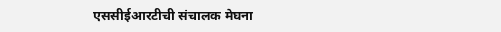एससीईआरटीची संचालक मेघना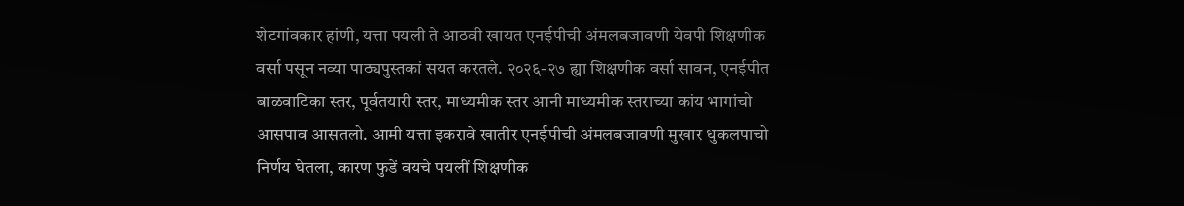शेटगांवकार हांणी, यत्ता पयली ते आठवी खायत एनईपीची अंमलबजावणी येवपी शिक्षणीक वर्सा पसून नव्या पाठ्यपुस्तकां सयत करतले. २०२६-२७ ह्या शिक्षणीक वर्सा सावन, एनईपीत बाळवाटिका स्तर, पूर्वतयारी स्तर, माध्यमीक स्तर आनी माध्यमीक स्तराच्या कांय भागांचो आसपाव आसतलो. आमी यत्ता इकरावे खातीर एनईपीची अंमलबजावणी मुखार धुकलपाचो निर्णय घेतला, कारण फुडें वयचे पयलीं शिक्षणीक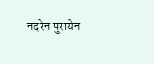नदरेन पुरायेन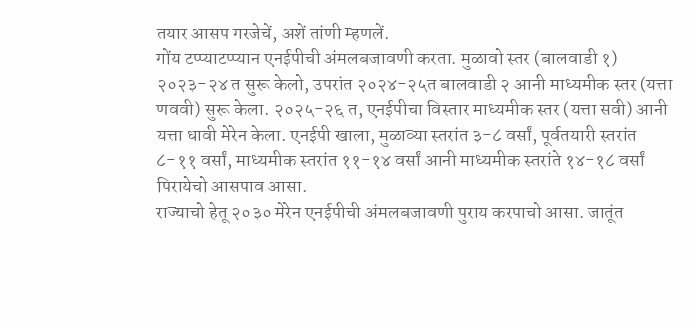तयार आसप गरजेचें, अशें तांणी म्हणलें.
गोंय टप्प्याटप्प्यान एनईपीची अंमलबजावणी करता. मुळावो स्तर (बालवाडी १) २०२३-२४ त सुरू केलो, उपरांत २०२४-२५त बालवाडी २ आनी माध्यमीक स्तर (यत्ता णववी) सुरू केला. २०२५-२६ त, एनईपीचा विस्तार माध्यमीक स्तर (यत्ता सवी) आनी यत्ता धावी मेरेन केला. एनईपी खाला, मुळाव्या स्तरांत ३-८ वर्सां, पूर्वतयारी स्तरांत ८-११ वर्सां, माध्यमीक स्तरांत ११-१४ वर्सां आनी माध्यमीक स्तरांते १४-१८ वर्सां पिरायेचो आसपाव आसा.
राज्याचो हेतू २०३० मेरेन एनईपीची अंमलबजावणी पुराय करपाचो आसा. जातूंत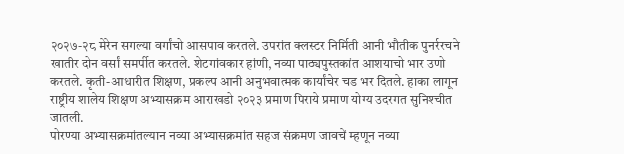२०२७-२८ मेरेन सगल्या वर्गांचो आसपाव करतले. उपरांत क्लस्टर निर्मिती आनी भौतीक पुनर्ररचने खातीर दोन वर्सां समर्पीत करतले. शेटगांवकार हांणी, नव्या पाठ्यपुस्तकांत आशयाचो भार उणो करतले. कृती-आधारीत शिक्षण, प्रकल्प आनी अनुभवात्मक कार्यांचेर चड भर दितले. हाका लागून राष्ट्रीय शालेय शिक्षण अभ्यासक्रम आराखडो २०२३ प्रमाण पिराये प्रमाण योग्य उदरगत सुनिश्‍चीत जातली.
पोरण्या अभ्यासक्रमांतल्यान नव्या अभ्यासक्रमांत सहज संक्रमण जावचें म्हणून नव्या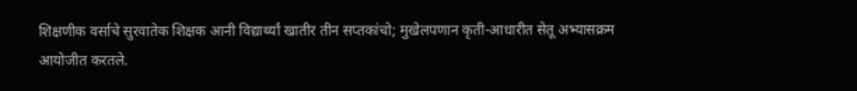शिक्षणीक वर्साचे सुरवातेक शिक्षक आनी विद्यार्थ्यां खातीर तीन सप्तकांचो; मुखेलपणान कृती-आधारीत सेतू अभ्यासक्रम आयोजीत करतले.